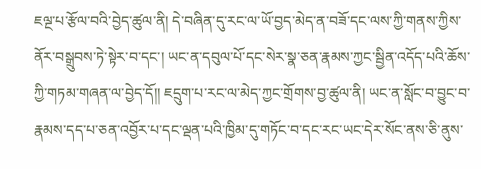ཇལྔ་པ་རྩོལ་བའི་བྱེད་ཚུལ་ནི། དེ་བཞིན་དུ་རང་ལ་ཡོ་བྱད་མེད་ན་བཟོ་དང་ལས་ཀྱི་གནས་ཀྱིས་ནོར་བསྒྲུབས་ཏེ་སྟེར་བ་དང་། ཡང་ན་དབུལ་པོ་དང་སེར་སྣ་ཅན་རྣམས་ཀྱང་སྦྱིན་འདོད་པའི་ཆོས་ཀྱི་གཏམ་གཞན་ལ་བྱེད་དོ།། ཇདྲུག་པ་རང་ལ་མེད་ཀྱང་གྲོགས་བྱ་ཚུལ་ནི། ཡང་ན་སློང་བ་བྱུང་བ་རྣམས་དད་པ་ཅན་འབྱོར་པ་དང་ལྡན་པའི་ཁྱིམ་དུ་གཏོང་བ་དང་རང་ཡང་དེར་སོང་ནས་ཅི་ནུས་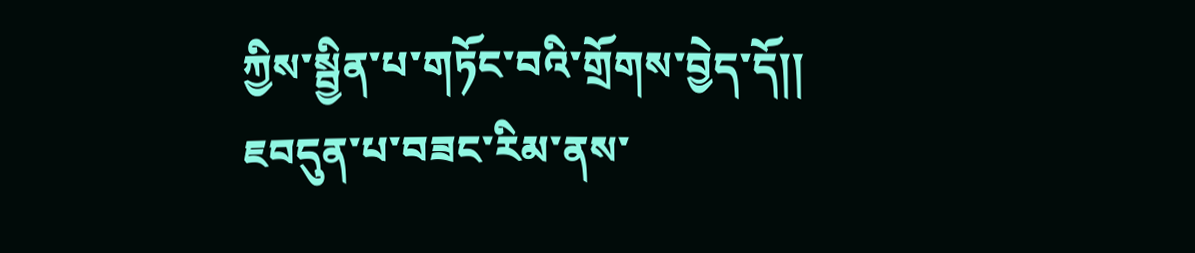ཀྱིས་སྦྱིན་པ་གཏོང་བའི་གྲོགས་བྱེད་དོ།། ཇབདུན་པ་བཟང་རིམ་ནས་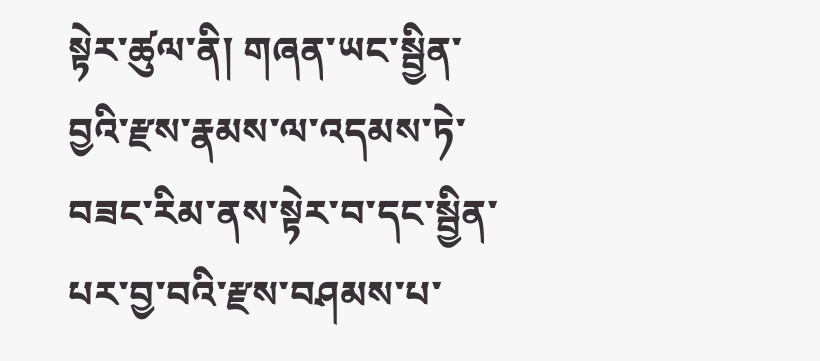སྟེར་ཚུལ་ནི། གཞན་ཡང་སྦྱིན་བྱའི་རྫས་རྣམས་ལ་འདམས་ཏེ་བཟང་རིམ་ནས་སྟེར་བ་དང་སྦྱིན་པར་བྱ་བའི་རྫས་བཤམས་པ་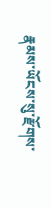རྣམས་ཡོངས་སུ་རྫོགས་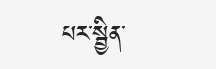པར་སྦྱིན་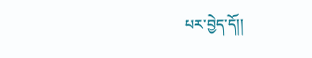པར་བྱེད་དོ།།